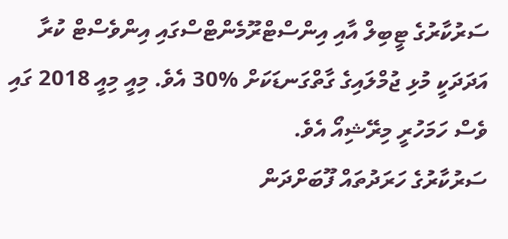ސަރުކާރުގެ ޓީބިލް އާއި އިންސްޓްރޫމެންޓްސްގައި އިންވެސްޓް ކުރާ އަދަދަކީ މުޅި ޖުމްލައިގެ ގާތްގަނޑަކަށް %30 އެވެ. މިއީ މިއީ 2018 ގައި ވެސް ހަމަހުރީ މިރޭޝިއޯ އެވެ.
ސަރުކާރުގެ ހަރަދުތައް ފޫބަށްދަން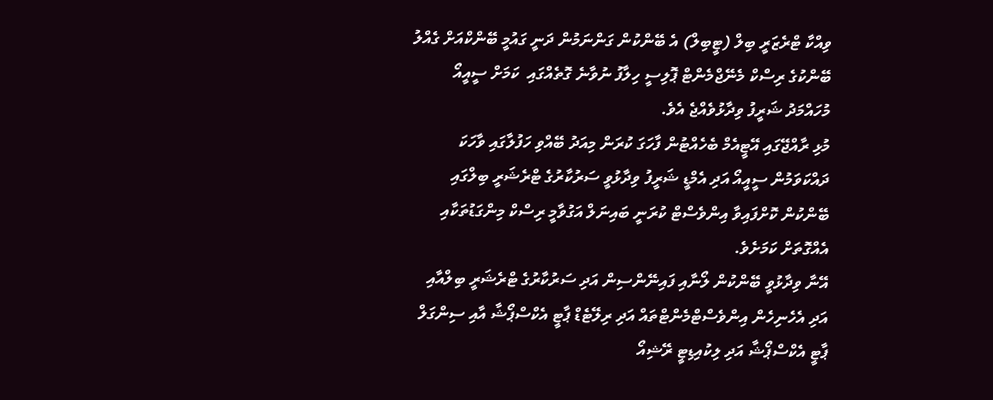ވިއްކާ ޓްރެޒަރީ ބިލް (ޓީބިލް) އެ ބޭންކުން ގަންނަމުން ދަނީ ގައުމީ ބޭންކްއަށް ގެއްލު ބޭންކުގެ ރިސްކް މެނޭޖްމެންޓް ޕޮލިސީ ހިލާފު ނުވާނެ ގޮތެއްގައި  ކަމަށް ސީއީއޯ މުހައްމަދު ޝަރީފު ވިދާޅުވެއްޖެ އެވެ.
މުޅި ރާއްޖޭގައި އޭޓީއެމް ބެހެއްޓުން ފާހަގަ ކުރަން މިއަދު ބޭއްވި ހަފުލާގައި ވާހަކަ ދައްކަވަމުން ސީއީއޯ އަދި އެމްޑީ ޝަރީފު ވިދާޅުވީ ސަރުކާރުގެ ޓްރެޝަރީ ބިލްގައި ބޭންކުން ކޮށްފައިވާ އިންވެސްޓް ކުރަނީ ބައިނަލް އަގުވާމީ ރިސްކް މިންގަޑުތަކާއި އެއްގޮތަށް ކަމަށެވެ.
އޭނާ ވިދާޅުވީ ބޭންކުން ލޯނާއި ފައިނޭންސިން އަދި ސަރުކާރުގެ ޓްރެޝަރީ ބިލްއާއި އަދި އެހެނިހެން އިންވެސްޓްމެންޓްތައް އަދި ރިލޭޓެޑް ޕާޓީ އެކްސްޕޯޝާ އާއި ސިންގަލް ޕާޓީ އެކްސްޕޯޝާ އަދި ލިކުއިޑިޓީ ރޭޝިއޯ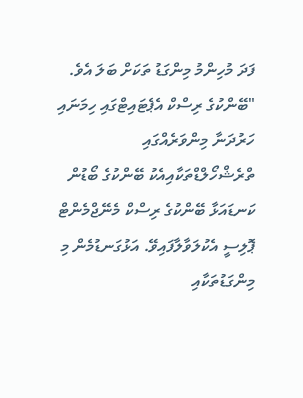ފަދަ މުހިންމު މިންގަޑު ތަކަށް ބަލަ އެވެ.
"ބޭންކުގެ ރިސްކް އެޕެޓައިޓްގައި ހިމަނައި ހަރުދަނާ މިންވަރެއްގައި ތްރެޝްހޯލްޑްތަކާއިއެކު ބޭންކުގެ ބޯޑުން ކަނޑައަޅާ ބޭންކުގެ ރިސްކް މެނޭޖްމެންޓް ޕޮލިސީ އެކުލަވާލާފައިވޭ. އަޅުގަނޑުމެން މި މިންގަޑުތަކާއި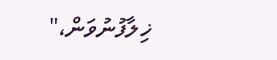ޚިލާފުނުވަން،"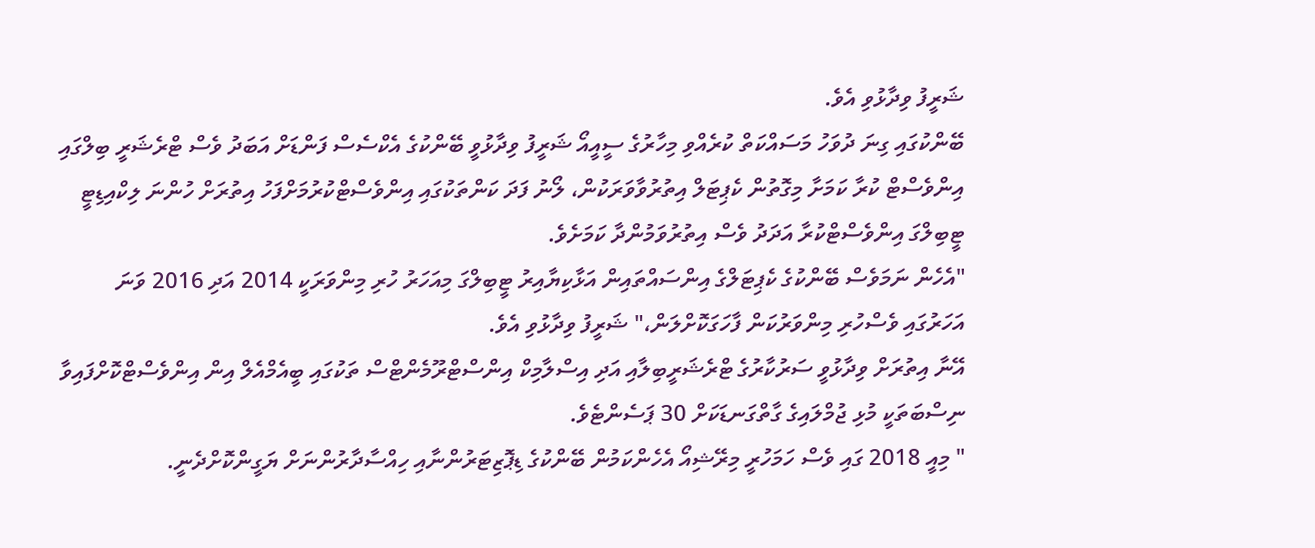ޝަރީފު ވިދާޅުވި އެވެ.
ބޭންކުގައި ގިނަ ދުވަހު މަސައްކަތް ކުރެއްވި މިހާރުގެ ސީއީއޯ ޝަރީފު ވިދާޅުވީ ބޭންކުގެ އެކްސެސް ފަންޑަށް އަބަދު ވެސް ޓްރެޝަރީ ބިލްގައި އިންވެސްޓް ކުރާ ކަމަށާ މިގޮތުން ކެޕިޓަލް އިތުރުވާވަރަކުން، ލޯނު ފަދަ ކަންތަކުގައި އިންވެސްޓްކުރުމަށްފަހު އިތުރަށް ހުންނަ ލިކްއިޑިޓީ ޓީބިލްގަ އިންވެސްޓްކުރާ އަދަދު ވެސް އިތުރުވަމުންދާ ކަމަށެވެ.
"އެހެން ނަމަވެސް ބޭންކުގެ ކެޕިޓަލްގެ އިންސައްތައިން އަޅާކިޔާއިރު ޓީބިލްގަ މިއަހަރު ހުރި މިންވަރަކީ 2014 އަދި 2016 ވަނަ އަހަރުގައި ވެސްހުރި މިންވަރުކަން ފާހަގަކޮށްލަން،" ޝަރީފު ވިދާޅުވި އެވެ.
އޭނާ އިތުރަށް ވިދާޅުވީ ސަރުކާރުގެ ޓްރެޝަރީބިލާއި އަދި އިސްލާމިކް އިންސްޓްރޫމެންޓްސް ތަކުގައި ބީއެމްއެލް އިން އިންވެސްޓްކޮށްފައިވާ ނިސްބަތަކީ މުޅި ޖުމްލައިގެ ގާތްގަނޑަކަށް 30 ޕަސެންޓެވެ.
" މިއީ 2018 ގައި ވެސް ހަމަހުރީ މިރޭޝިއޯ އެހެންކަމުން ބޭންކުގެ ޑިޕޮޒިޓަރުންނާއި ހިއްސާދާރުންނަށް ޔަގީންކޮށްދެނީ.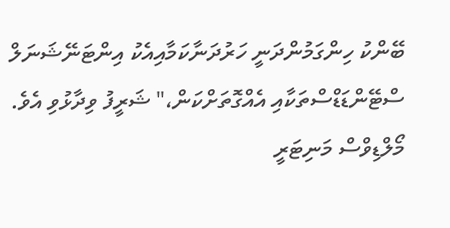ބޭންކު ހިންގަމުންދަނީ ހަރުދަނާކަމާއިއެކު އިންޓަނޭޝަނަލް ސްޓޭންޑަޑްސްތަކާއި އެއްގޮތަށްކަން،" ޝަރީފު ވިދާޅުވި އެވެ.
މޯލްޑިވްސް މަނިޓަރީ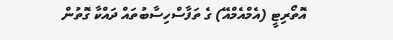އޮތޯރިޓީ (އެމްއެމްއޭ) ގެ ތަފާސްހިސާބުތައް ދައްކާ ގޮތުން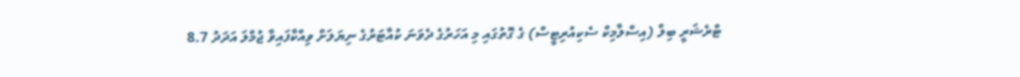ޓްރެޝަރީ ބިލް (އިސްލާމިކް ސެކިއުރިޓީސް) ގެ ގޮތުގައި މި އަހަރުގެ ދެވަނަ ކުއާޓަރުގެ ނިޔަލަށް ވިއްކާފައިވާ ޖުމްލަ އަދަދު 8.7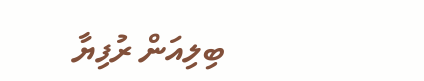ބިލިއަން ރުފިޔާ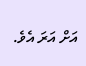އަށް އަރަ އެވެ.